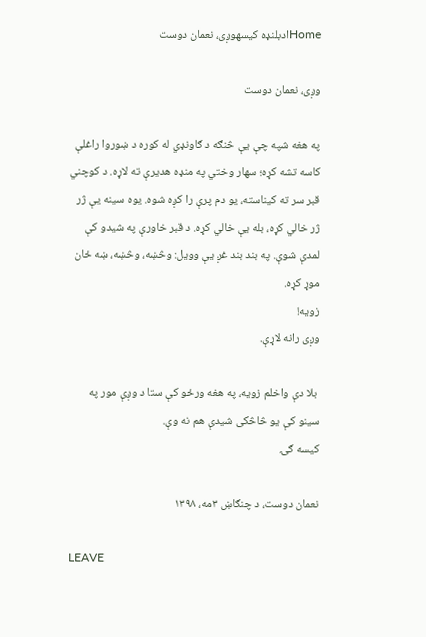Homeادبلنډه کیسهوږی، نعمان دوست

وږی، نعمان دوست

په هغه شپه چې یې څنګه د ګاونډي له کوره د ښوروا راغلې کاسه تشه کړه؛ سهار وختي په منډه هدیرې ته لاړه. د کوچني قبر سر ته کیناسته، یو دم پرې را کږه شوه. یوه سینه یې ژر ژر خالي کړه، بله یې خالي کړه. د قبر خاورې په شیدو کې لمدې شوې. په بند بند غږ یې وویل: وڅښه، وڅښه، ښه ځان موړ کړه.
زویه!
وږی رانه لاړې.

 بلا دې واخلم زویه، په هغه ورځو کې ستا د وږې مور په سینو کې یو څاڅکی شیدې هم نه وې.
کیسه ګۍ

نعمان دوست، د چنګاښ ۳مه، ۱۳۹۸

LEAVE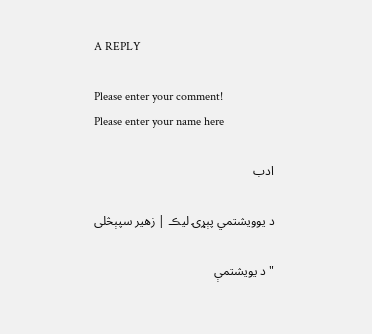A REPLY

Please enter your comment!
Please enter your name here

ادب

د يوويشتمي پېړۍ ليڪ | زهير سپېڅلی

"د يويشتمې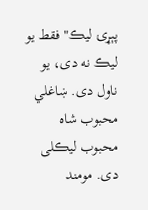پېړۍ ليڪ" فقط يو ليڪ نه دی، يو ناول دی. ښاغلي محبوب شاه محبوب ليڪلی دی. مومند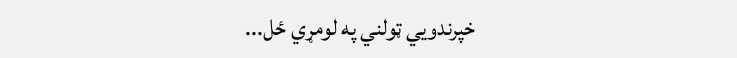خپرندويي ټولني په لومړي ځل...